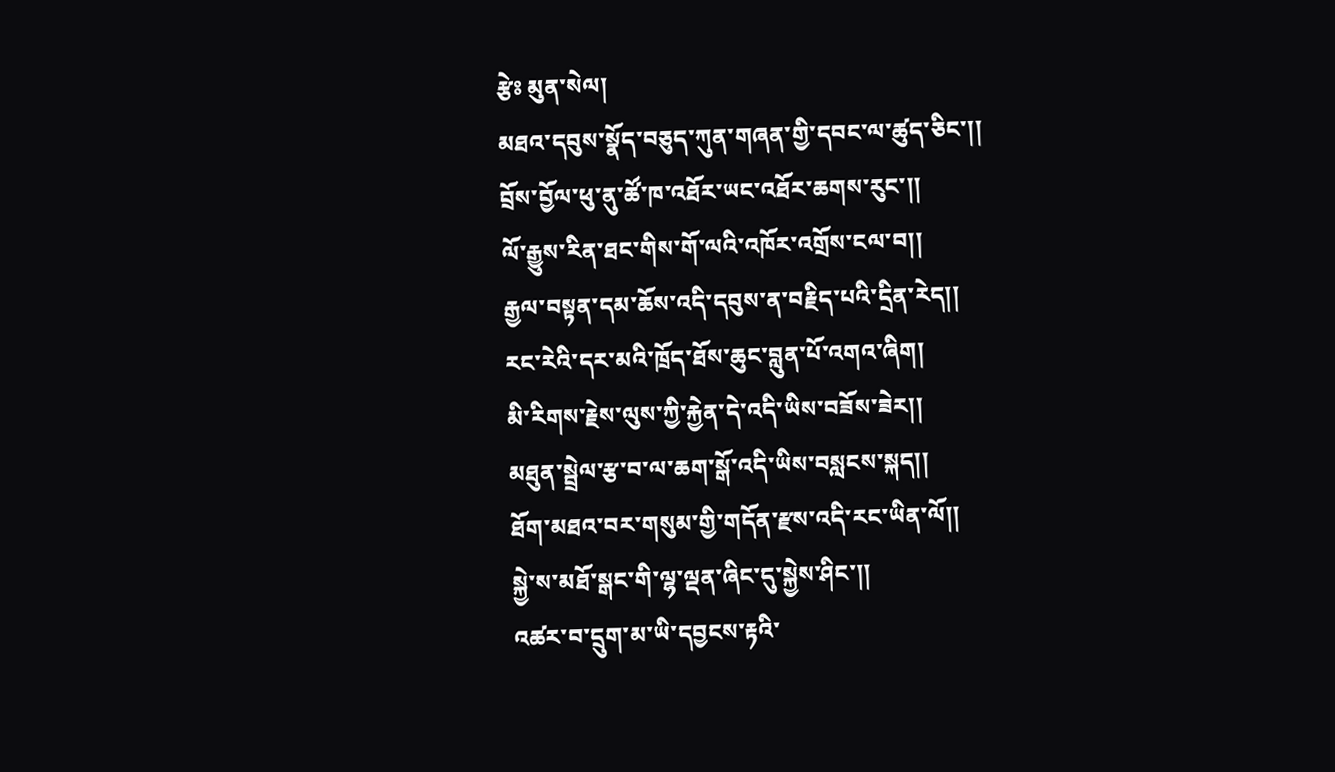རྩེཿ མུན་སེལ།
མཐའ་དབུས་སྣོད་བཅུད་ཀུན་གཞན་གྱི་དབང་ལ་ཚུད་ཅིང་།།
བྲོས་བྱོལ་ཕུ་ནུ་ཚོ་ཁ་འཐོར་ཡང་འཐོར་ཆགས་རུང་།།
ལོ་རྒྱུས་རིན་ཐང་གིས་གོ་ལའི་འཁོར་འགྲོས་ངལ་བ།།
རྒྱལ་བསྟན་དམ་ཆོས་འདི་དབུས་ན་བརྗིད་པའི་དྲིན་རེད།།
རང་རེའི་དར་མའི་ཁྲོད་ཐོས་ཆུང་བླུན་པོ་འགའ་ཞིག།
མི་རིགས་རྗེས་ལུས་ཀྱི་རྐྱེན་དེ་འདི་ཡིས་བཟོས་ཟེར།།
མཐུན་སྦྲེལ་རྩ་བ་ལ་ཆག་སྒོ་འདི་ཡིས་བསླངས་སྐད།།
ཐོག་མཐའ་བར་གསུམ་གྱི་གདོན་རྫས་འདི་རང་ཡིན་ལོ།།
སྐྱེ་ས་མཐོ་སྒང་གི་ལྷ་ལྡན་ཞིང་དུ་སྐྱེས་ཤིང་།།
འཚར་བ་དྲུག་མ་ཡི་དབྱངས་རྟའི་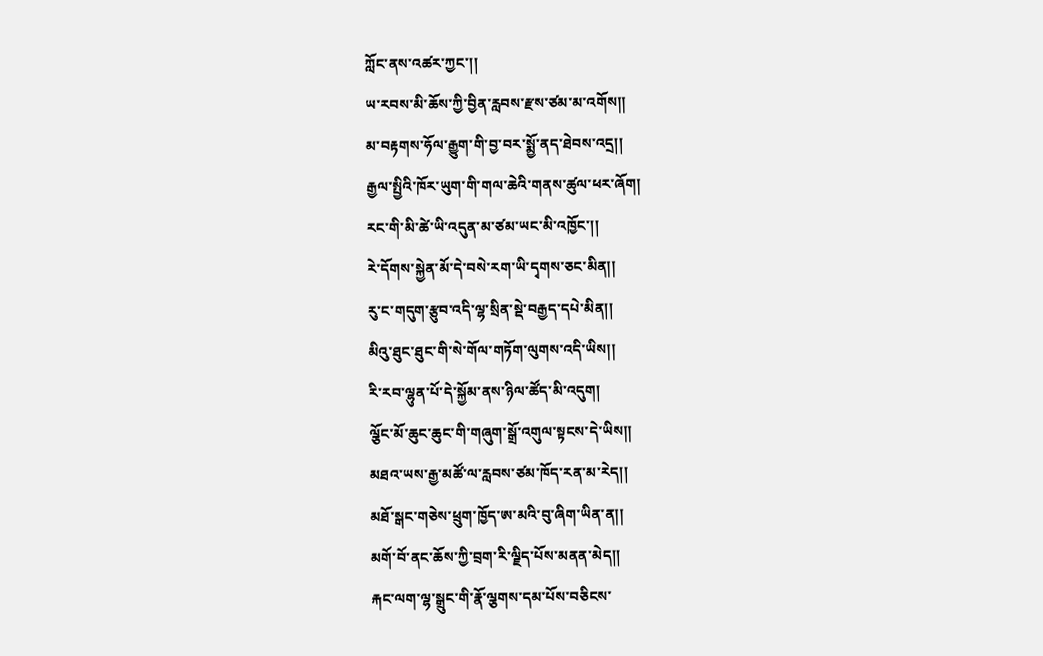ཀློང་ནས་འཚར་ཀྱང་།།
ཡ་རབས་མི་ཆོས་ཀྱི་བྱིན་རླབས་རྫས་ཙམ་མ་འགོས།།
མ་བརྟགས་ཧོལ་རྒྱུག་གི་བྱ་བར་སྨྱོ་ནད་ཐེབས་འདྲ།།
རྒྱལ་སྤྱིའི་ཁོར་ཡུག་གི་གལ་ཆེའི་གནས་ཚུལ་ཕར་ཞོག།
རང་གི་མི་ཚེ་ཡི་འདུན་མ་ཙམ་ཡང་མི་འཁྱོང་།།
རེ་དོགས་སྐྱེན་མོ་དེ་བསེ་རག་ཡི་དྭགས་ཅང་མིན།།
རུ་ང་གདུག་རྩུབ་འདི་ལྷ་སྲིན་སྡེ་བརྒྱད་དཔེ་མིན།།
མིའུ་ཐུང་ཐུང་གི་སེ་གོལ་གཏོག་ལུགས་འདི་ཡིས།།
རི་རབ་ལྷུན་པོ་དེ་སྐྱོམ་ནས་ཉིལ་ཚོད་མི་འདུག།
ལྕོང་མོ་ཆུང་ཆུང་གི་གཞུག་སྒྲོ་འགུལ་སྟངས་དེ་ཡིས།།
མཐའ་ཡས་རྒྱ་མཚོ་ལ་རླབས་ཙམ་ཁོད་རན་མ་རེད།།
མཐོ་སྒང་གཅེས་ཕྲུག་ཁྱོད་ཨ་མའི་བུ་ཞིག་ཡིན་ན།།
མགོ་བོ་ནང་ཆོས་ཀྱི་བྲག་རི་ལྗིད་པོས་མནན་མེད།།
རྐང་ལག་ལྷ་སྒྲུང་གི་རྣོ་ལྕགས་དམ་པོས་བཅིངས་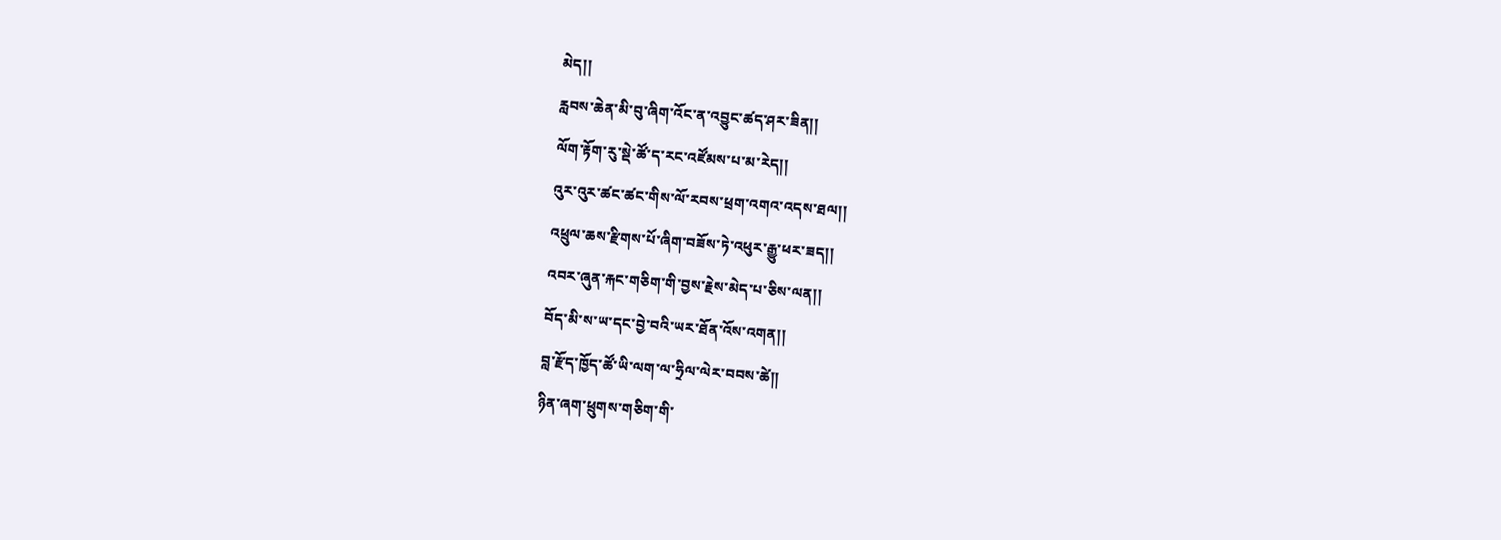མེད།།
རླབས་ཆེན་མི་བུ་ཞིག་འོང་ན་འབྱུང་ཚད་ཤར་ཟིན།།
ལོག་རྟོག་རུ་སྡེ་ཚོ་ད་རང་འཛོམས་པ་མ་རེད།།
འུར་འུར་ཚང་ཚང་གིས་ལོ་རབས་ཕྲག་འགའ་འདས་ཐལ།།
འཕྲུལ་ཆས་རྫིགས་པོ་ཞིག་བཟོས་ཏེ་འཕུར་རྒྱུ་ཕར་ཟད།།
འབར་ཞུན་རྐང་གཅིག་གི་བྱས་རྗེས་མེད་པ་ཅིས་ལན།།
བོད་མི་ས་ཡ་དང་བྱེ་བའི་ཡར་ཐོན་འོས་འགན།།
བླ་རྫོད་ཁྱོད་ཚོ་ཡི་ལག་ལ་ཧྲིལ་ལེར་བབས་ཚེ།།
ཉིན་ཞག་ཕྲུགས་གཅིག་གི་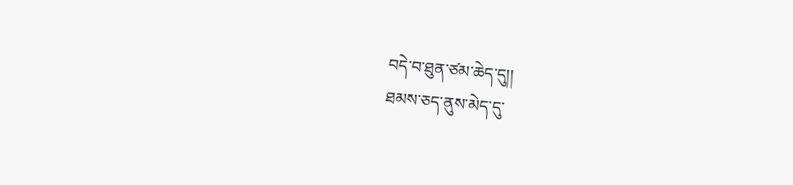བདེ་བ་ཐུན་ཙམ་ཆེད་དུ།།
ཐམས་ཅད་ནུས་མེད་དུ་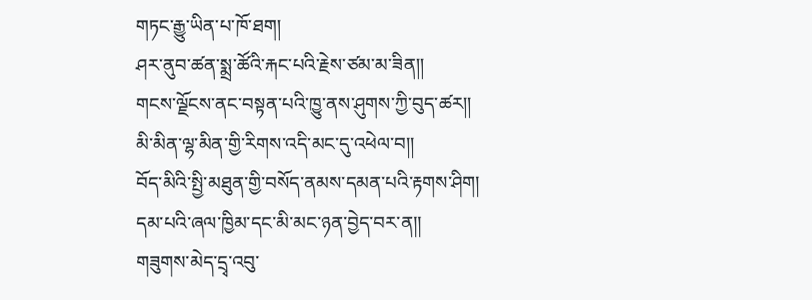གཏང་རྒྱུ་ཡིན་པ་ཁོ་ཐག།
ཤར་ནུབ་ཚན་སྨྲ་ཚོའི་རྐང་པའི་རྗེས་ཙམ་མ་ཟིན།།
གངས་ལྗོངས་ནང་བསྟན་པའི་ཁྱུ་ནས་ཤུགས་ཀྱི་བུད་ཚར།།
མི་མིན་ལྷ་མིན་གྱི་རིགས་འདི་མང་དུ་འཕེལ་བ།།
བོད་མིའི་སྤྱི་མཐུན་གྱི་བསོད་ནམས་དམན་པའི་རྟགས་ཤིག།
དམ་པའི་ཞལ་ཁྱིམ་དང་མི་མང་ཉན་བྱེད་བར་ན།།
གཟུགས་མེད་དྲྭ་འབུ་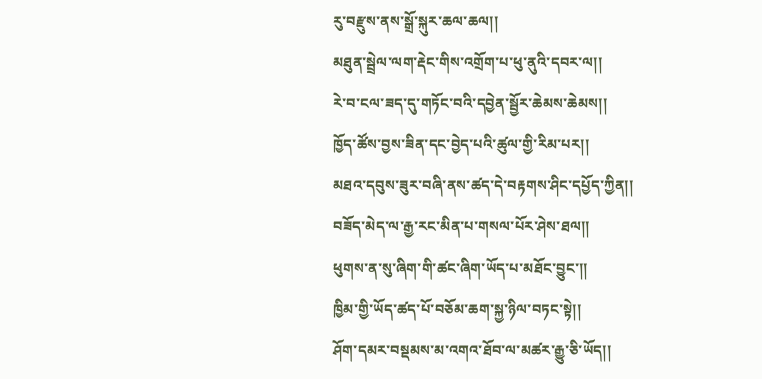རུ་བརྫུས་ནས་སྒྲོ་སྐུར་ཆལ་ཆལ།།
མཐུན་སྦྲེལ་ལག་རྡེང་གིས་འགྲོག་པ་ཕུ་ནུའི་དབར་ལ།།
རེ་བ་ངལ་ཟད་དུ་གཏོང་བའི་དབྱེན་སྦྱོར་ཆེམས་ཆེམས།།
ཁྱོད་ཚོས་བྱས་ཟིན་དང་བྱེད་པའི་ཚུལ་གྱི་རིམ་པར།།
མཐའ་དབུས་ཟུར་བཞི་ནས་ཚད་དེ་བརྟགས་ཤིང་དཔྱོད་ཀྱིན།།
བཟོད་མེད་ལ་རྒྱ་རང་མིན་པ་གསལ་པོར་ཤེས་ཐལ།།
ཕུགས་ན་སུ་ཞིག་གི་ཚང་ཞིག་ཡོད་པ་མཐོང་བྱུང་།།
ཁྱིམ་གྱི་ཡོད་ཚད་པོ་བཅོམ་ཆག་སྐྱ་ཉིལ་བཏང་སྟེ།།
ཤོག་དམར་བསྡམས་མ་འགའ་ཐོབ་ལ་མཚར་རྒྱུ་ཅི་ཡོད།།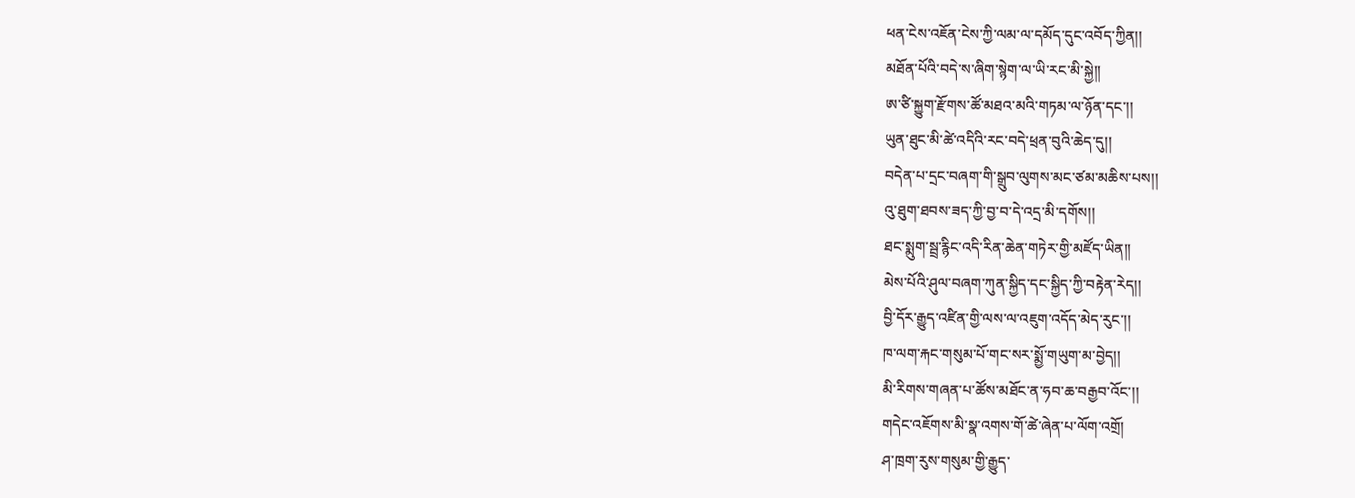ཕན་ངེས་འཇོན་ངེས་ཀྱི་ལམ་ལ་དམོད་དུང་འབོད་ཀྱིན།།
མཐོན་པོའི་བདེ་ས་ཞིག་སྙེག་ལ་ཡི་རང་མི་སྐྱེ།།
ཨ་ཙི་སྐྱུག་རྫོགས་ཚོ་མཐའ་མའི་གཏམ་ལ་ཉོན་དང་།།
ཡུན་ཐུང་མི་ཚེ་འདིའི་རང་བདེ་ཕྲན་བུའི་ཆེད་དུ།།
བདེན་པ་དྲང་བཞག་གི་སྒྲུབ་ལུགས་མང་ཙམ་མཆིས་པས།།
འུ་ཐུག་ཐབས་ཟད་ཀྱི་བྱ་བ་དེ་འདྲ་མི་དགོས།།
ཐང་སྨུག་སྦྲ་རྙིང་འདི་རིན་ཆེན་གཏེར་གྱི་མཛོད་ཡིན།།
མེས་པོའི་ཤུལ་བཞག་ཀུན་སྐྱིད་དང་སྐྱིད་ཀྱི་བརྟེན་རེད།།
བྱི་དོར་རྒྱུད་འཛིན་གྱི་ལས་ལ་འཇུག་འདོད་མེད་རུང་།།
ཁ་ལག་རྐང་གསུམ་པོ་གང་སར་སྨྱོ་གཡུག་མ་བྱེད།།
མི་རིགས་གཞན་པ་ཚོས་མཐོང་ན་ཧབ་ཆ་བརྒྱབ་འོང་།།
གདེང་འཇོགས་མི་སྣ་འགས་གོ་ཚེ་ཞེན་པ་ལོག་འགྲོ།
ཤ་ཁྲག་རུས་གསུམ་གྱི་རྒྱུད་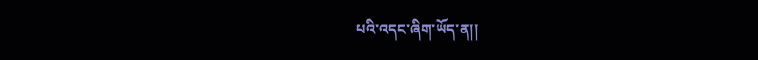པའི་འདང་ཞིག་ཡོད་ན།།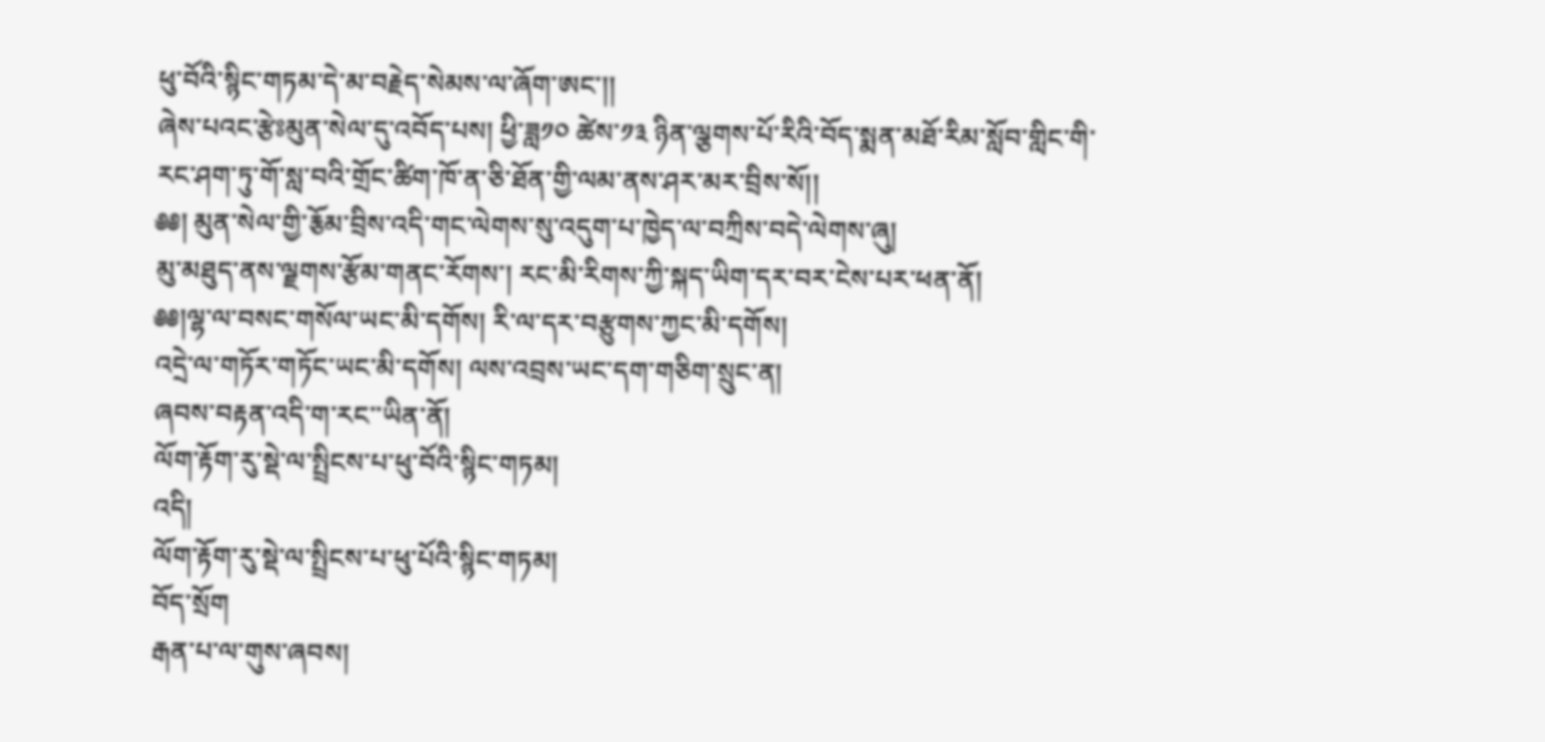ཕུ་བོའི་སྙིང་གཏམ་དེ་མ་བརྗེད་སེམས་ལ་ཞོག་ཨང་།།
ཞེས་པའང་རྩེཿམུན་སེལ་དུ་འབོད་པས། ཕྱི་ཟླ༡༠ ཚེས་༡༣ ཉིན་ལྕགས་པོ་རིའི་བོད་སྨན་མཐོ་རིམ་སློབ་གླིང་གི་རང་ཤག་ཏུ་གོ་སླ་བའི་གྲོང་ཚིག་ཁོ་ན་ཅི་ཐོན་གྱི་ལམ་ནས་ཤར་མར་བྲིས་སོ།།
༅༅། མུན་སེལ་གྱི་རྕོམ་བྲིས་འདི་གང་ལེགས་སུ་འདུག་པ་ཁྱེད་ལ་བཀྲིས་བདེ་ལེགས་ཞུ།
མུ་མཐུད་ནས་ལྗགས་རྩོམ་གནང་རོགས་། རང་མི་རིགས་ཀྱི་སྐད་ཡིག་དར་བར་ངེས་པར་ཕན་ནོ།
༅༅།ལྷ་ལ་བསང་གསོལ་ཡང་མི་དགོས། རི་ལ་དར་བརྩུགས་ཀྱང་མི་དགོས།
འདྲེ་ལ་གཏོར་གཏོང་ཡང་མི་དགོས། ལས་འབྲས་ཡང་དག་གཅིག་སྲུང་ན།
ཞབས་བརྟན་འདི་ག་རང་་ཡིན་ནོ།
ལོག་རྟོག་རུ་སྡེ་ལ་སྤྲིངས་པ་ཕུ་བོའི་སྙིང་གཏམ།
འདི།
ལོག་རྟོག་རུ་སྡེ་ལ་སྤྲིངས་པ་ཕུ་པོའི་སྙིང་གཏམ།
བོད་སྲོག
རྒན་པ་ལ་གུས་ཞབས།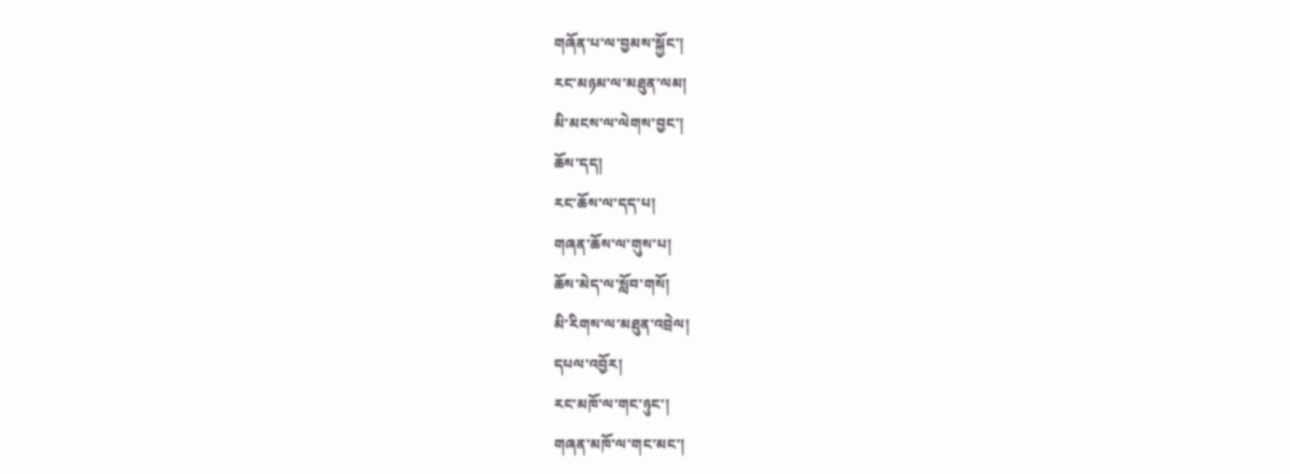གཞོན་པ་ལ་བྱམས་སྐྱོང་།
རང་མཉམ་ལ་མཐུན་ལམ།
མི་མངས་ལ་ལེགས་བྱང་།
ཆོས་དད།
རང་ཆོས་ལ་དད་པ།
གཞན་ཆོས་ལ་གུས་པ།
ཆོས་མེད་ལ་སློབ་གསོ།
མི་རིགས་ལ་མཐུན་འབྲེལ།
དཔལ་འབྱོར།
རང་མཁོ་ལ་གང་ཉུང་།
གཞན་མཁོ་ལ་གང་མང་།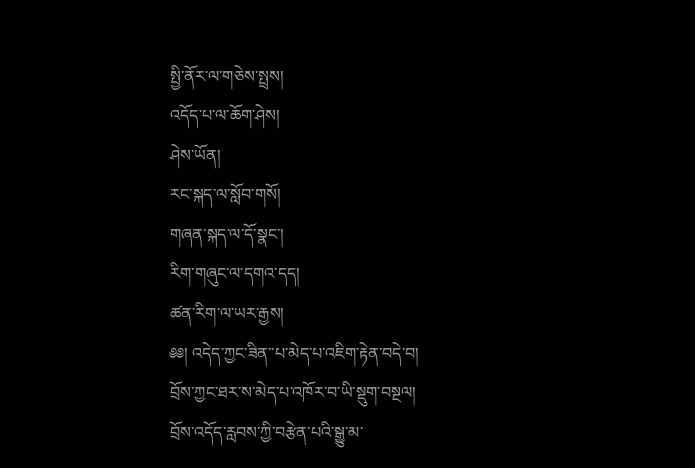སྤྱི་ནོར་ལ་གཅེས་སྤྲས།
འདོད་པ་ལ་ཆོག་ཤེས།
ཤེས་ཡོན།
རང་སྐད་ལ་སློབ་གསོ།
གཞན་སྐད་ལ་དོ་སྣང་།
རིག་གཞུང་ལ་དགའ་དད།
ཚན་རིག་ལ་ཡར་རྒྱས།
༅༅། འདེད་ཀྱང་ཟིན་་པ་མེད་པ་འཇིག་རྟེན་བདེ་བ།
བྲོས་ཀྱང་ཐར་ས་མེད་པ་འཁོར་བ་ཡི་སྡུག་བསྔལ།
བྲོས་འདོད་རླབས་ཀྱི་བརྩེན་པའི་སྒྱུ་མ་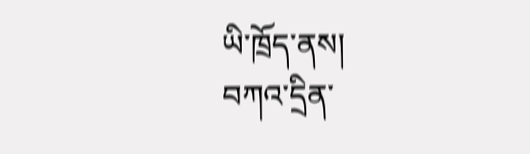ཡི་ཁྲོད་ནས།
བཀའ་དྲིན་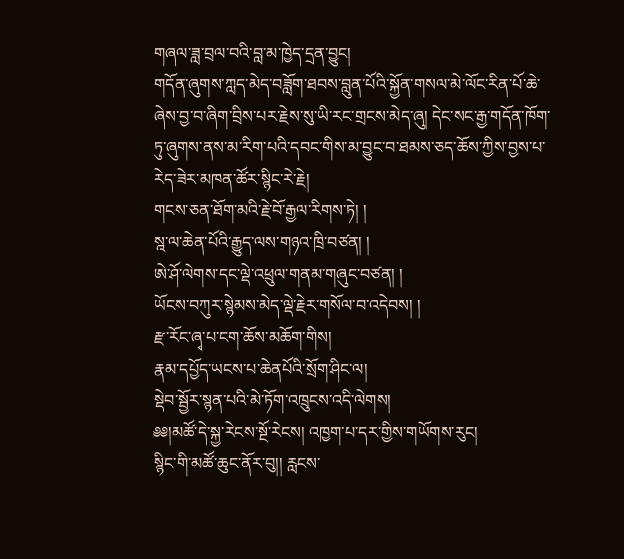གཞལ་ཟླ་བྲལ་བའི་བླ་མ་ཁྱེད་དྲན་བྱུང།
གདོན་ཞུགས་ཀླད་མེད་བཟློག་ཐབས་བླུན་པོའི་སྐྱོན་གསལ་མེ་ལོང་རིན་པོ་ཆེ་ཞེས་བྱ་བ་ཞིག་བྲིས་པར་རྗེས་སུ་ཡི་རང་གྲངས་མེད་ཞུ། དེང་སང་རྒྱ་གདོན་ཁོག་ཏུ་ཞུགས་ནས་མ་རིག་པའི་དབང་གིས་མ་བྱུང་བ་ཐམས་ཅད་ཆོས་ཀྱིས་བྱས་པ་རེད་ཟེར་མཁན་ཚོར་སྙིང་རེ་རྗེ།
གངས་ཅན་ཐོག་མའི་རྗེ་བོ་རྒྱལ་རིགས་ཏེ། །
སྰ་ལ་ཆེན་པོའི་རྒྱུད་ལས་གཉའ་ཁྲི་བཙན། །
ཨེ་ཤོ་ལེགས་དང་ལྡེ་འཕྲུལ་གནམ་གཞུང་བཙན། །
ཡོངས་བཀུར་སྙེམས་མེད་ལྡེ་རྗེར་གསོལ་བ་འདེབས། །
རྫ་རོང་ཞྭ་པ་ངག་ཆོས་མཆོག་གིས།
རྣམ་དཔྱོད་ཡངས་པ་ཆེནཔོའི་སྲོག་ཤིང་ལ།
སྡེབ་སྦྱོར་སྙན་པའི་མེ་ཏོག་འཁྲུངས་འདི་ལེགས།
༅༅།མཚོ་དེ་སྐྱ་རེངས་སྔོ་རེངས། འཁྱག་པ་དར་གྱིས་གཡོགས་རུང།
སྙིང་གི་མཚོ་ཆུང་ནོར་བུ།། རླངས་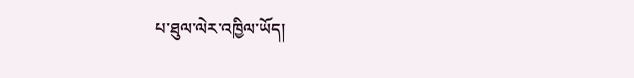པ་ཐུལ་ལེར་འཁྱིལ་ཡོད།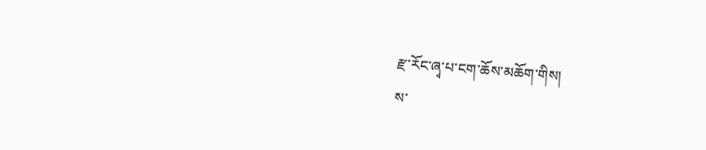རྫ་རོང་ཞྭ་པ་ངག་ཆོས་མཆོག་གིས།
ས་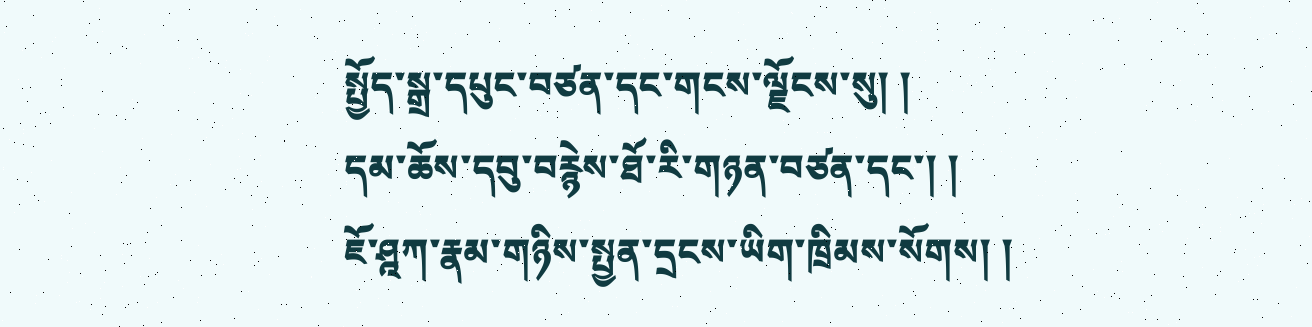སྤྱོད་སྒྲ་དཔུང་བཙན་དང་གངས་ལྗོངས་སུ། །
དམ་ཆོས་དབུ་བརྙེས་ཐོ་རི་གཉན་བཙན་དང་། །
ཇོ་ཤྰཀ་རྣམ་གཉིས་སྤྱན་དྲངས་ཡིག་ཁྲིམས་སོགས། །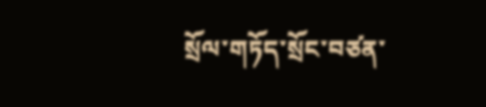སྲོལ་གཏོད་སྲོང་བཙན་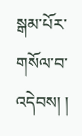སྒམ་པོར་གསོལ་བ་འདེབས། །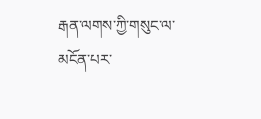རྒན་ལགས་ཀྱི་གསུང་ལ་མངོན་པར་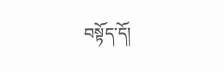བསྟོད་དོ།